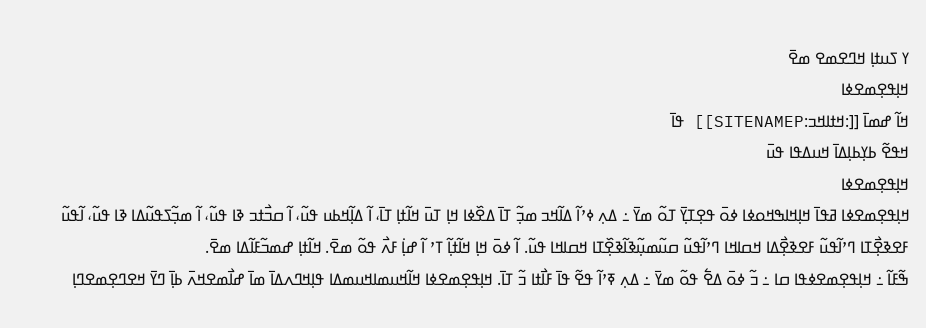ߌ ߖߎߙߊ߲ ߞߣߐߘߐ ߘߐ߫
ߞߊ߲ߟߐ߲ߘߐߦߊ
ߞߊ߬ ߝߘߊ߫ [[:ߞߙߊߞߏ:SITENAMEP]] ߟߊ߫
ߞߟߐ߬ ߕߌ߲ߕߊ߲ߡߊ߫ ߞߎߡߟߊ ߟߎ߫
ߞߊ߲ߟߐ߲ߘߐߦߊ
ߞߊ߲ߟߐ߲ߘߐߦߊ ߥߟߊ߫ ߞߊ߲ߞߊߒߞߋߦߊ ߦߋ߫ ߟߐ߲ߠߌ߲߫ ߠߋ߬ ߘߌ߫ ߸ ߡߍ߲ ߦߴߊ߬ ߡߊ߬ߞߏ ߘߏ߲߬ ߠߊ߫ ߡߐ߰ߦߊ ߞߊ߲ ߠߎ߫ ߞߊ߬ߙߊ߲ ߠߊ߫، ߊ߬ ߡߊ߲߬ߞߕߎ ߟߎ߬، ߊ߬ ߛߏ߯ߙߏ ߢߊ ߟߎ߬، ߊ߬ ߘߏ߲߬ߖߟߎ߬ߡߊ ߢߊ ߟߎ߬، ߊ߬ߟߎ߬ ߓߐߢߐ߲߯ߠߊ ߣߴߊ߬ߟߎ߬ ߓߐߢߐ߲߯ߡߊ ߞߛߊߞߊ ߣߴߊ߬ߟߎ߬ ߛߎ߬ߘߎ߲߬ߢߊ߬ߢߐ߲߰ߠߊ ߞߛߊߞߊ ߟߎ߬. ߊ߬ ߦߋ߫ ߞߊ߲ ߞߊ߬ߙߊ߲߬ ߠߴ ߊ߬ ߝߊ߲߭ ߓߍ߯ ߟߋ߬ ߘߐ߫. ߞߊ߬ߙߊ߲ ߝߘߏ߬ߓߊ߬ߡߊ ߘߐ߫.
ߒ߬ߓߊ߬ ߸ ߞߊ߲ߟߐ߲ߘߐߦߟߊ ߛߊ ߸ ߏ߬ ߦߋ߫ ߡߐ߱ ߟߋ߬ ߘߌ߫ ߸ ߡߍ߲ ߧߴߊ߬ ߟߐ߬ ߟߊ߫ ߓߊ߯ߙߊ ߏ߬ ߠߊ߫. ߞߊ߲ߟߐ߲ߘߐߦߊ ߞߊ߬ߞߎߘߊߞߎߘߡߊ ߟߊ߲ߞߣߍߡߊ߫ ߘߊ߫ ߝߊ߯ߘߐߞߍ߫ ߕߊ߲߫ ߣߌ߫ ߞߐߣߐ߲ߘߐߣߊ߲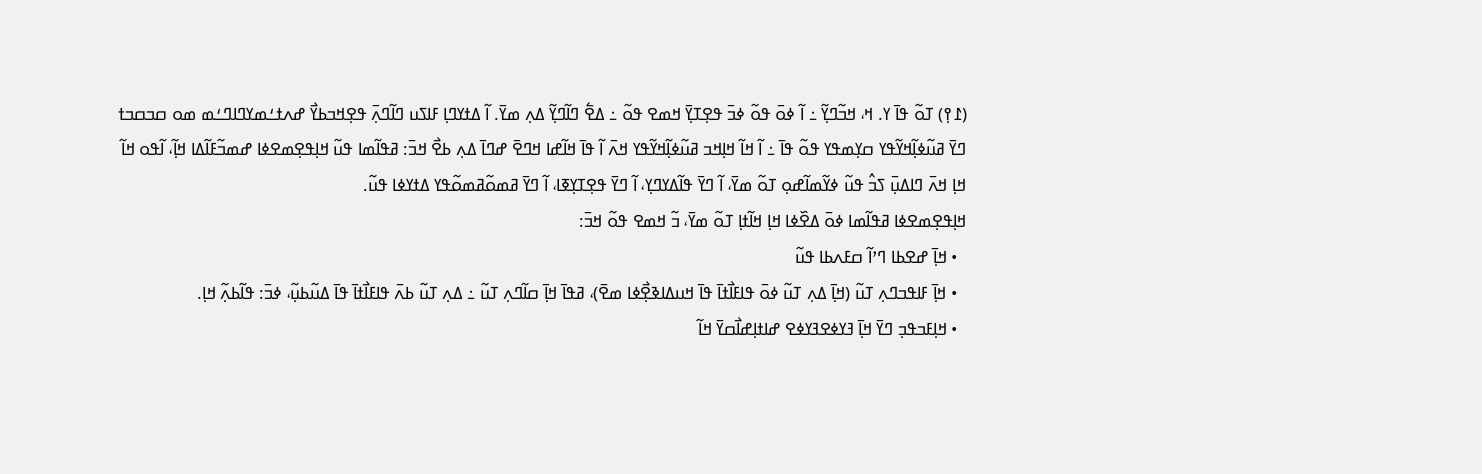(߁߉߲) ߠߋ߬ ߟߊ߫ ߌ. ߞ، ߞߏ߬ߣߌ߲߬ ߸ ߊ߬ ߦߋ߫ ߟߋ߬ ߦߏ߫ ߟߐ߲ߠߌ߲߫ ߞߘߐ ߟߋ߬ ߸ ߡߐ߱ ߣߊ߬ߣߌ߲߬ ߡߍ߲ ߘߌ߫. ߊ߬ ߡߙߌߣߊ߲ ߓߊߖߎ ߣߊ߬ߣߍ߲߫ ߟߐ߲ߞߏߕߌ߯ ߝߍߙߑߘߌߣߊߣߑߘ ߘߋ ߛߏߛߏߙ ߣߌ߫ ߥߎ߬ߦߊ߲߬ߞߌ߬ߟߌ ߛߌ߲ߘߟߌ ߟߋ߬ ߟߊ߫ ߸ ߊ߬ ߞߊ߬ ߞߊ߲ߞߏ ߥߎ߬ߦߊ߲߬ߞߌ߬ߟߌ ߞߍ߫ ߊ߬ ߟߊ߫ ߞߊ߬ߝߊ ߞߣߐ߫ ߝߣߊ߫ ߡߍ߲ ߕߐ߯ ߞߏ߫: ߥߟߊ߬ߘߊ ߟߎ߬ ߞߊ߲ߟߐ߲ߘߐߦߊ ߝߘߏ߬ߓߊ߬ߡߊ ߞߊ߲߬، ߊ߬ߟߋ ߞߊ߬ ߞߊ߲ ߞߍ߫ ߣߊߡߎ߲߫ ߖߏ߮ ߟߎ߬ ߦߌ߬ߘߊ߬ߝߋ߲ ߠߋ߬ ߘߌ߫، ߊ߬ ߣߌ߫ ߟߊ߬ߡߌߣߌ߲، ߊ߬ ߣߌ߫ ߟߐ߲ߠߌ߲ߧߊ، ߊ߬ ߣߌ߫ ߥߘߋ߬ߥߘߋ߬ߟߌ ߡߙߌߦߊ ߟߎ߬.
ߞߊ߲ߟߐ߲ߘߐߦߊ ߥߟߊ߬ߘߊ ߦߋ߫ ߡߐ߰ߦߊ ߞߊ߲ ߞߊ߬ߙߊ߲ ߠߋ߬ ߘߌ߫، ߏ߬ ߞߘߐ ߟߋ߬ ߞߏ߫:
  • ߞߊ߲߫ ߝߐߕߊ ߣߴߊ߬ ߛߓߍߕߊ ߟߎ߬
  • ߞߊ߲߫ ߓߊߟߏߣߍ߲ ߠߎ߬ (ߞߊ߲߫ ߡߍ߲ ߠߎ߬ ߦߋ߫ ߟߊߓߊ߯ߙߊ߫ ߟߊ߫ ߞߎߡߊߢߐ߲߯ߦߊ ߘߐ߫)، ߥߟߊ߫ ߞߊ߲߫ ߛߊ߬ߣߍ߲ ߠߎ߬ ߸ ߡߍ߲ ߠߎ߬ ߕߍ߫ ߟߊߓߊ߯ߙߊ߫ ߟߊ߫ ߡߎ߬ߕߎ߲߬، ߦߏ߫: ߟߊ߬ߕߍ߲߬ ߞߊ߲.
  • ߞߊ߲ߓߏߟߏ߲ ߣߌ߫ ߞߊ߲߫ ߔߌߦߐߔߌߦߐ ߝߊߙߊ߲ߝߊ߯ߛߌ߫ ߞߊ߬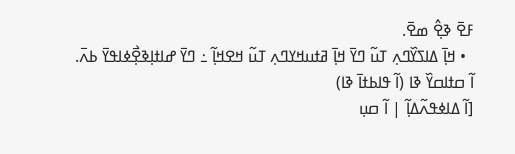ߓߐ߫ ߢߐ߲߮ ߘߐ߫.
  • ߞߊ߲߫ ߡߊߖߌ߰ߣߍ߲ ߠߎ߬ ߣߌ߫ ߞߊ߲߫ ߥߙߎߞߌߣߍ߲ ߠߎ߬ ߞߐߞߊ߲߬ ߸ ߣߌ߫ ߝߊߙߊ߲ߢߐ߲߯ߦߊߟߌ߫ ߕߍ߫.
ߊ߬ ߛߙߊߛߌ߰ ߢߊ (ߊ߬ ߟߊߕߙߊ߫ ߢߊ)
[ߊ߬ ߡߊߦߟߍ߬ߡߊ߲߬ | ߊ߬ ߛߎ߲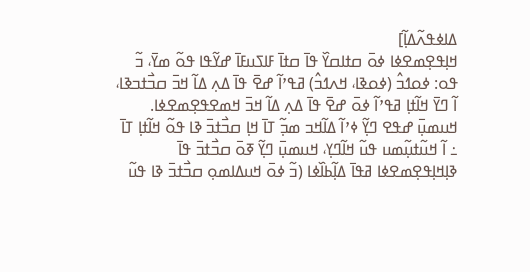ߡߊߦߟߍ߬ߡߊ߲߬]
ߞߊ߲ߟߐ߲ߘߐߦߊ ߦߋ߫ ߛߙߊߛߌ߰ ߟߊ߫ ߛߙߊ߫ ߓߊߖߎߓߊ߫ ߝߌ߬ߟߊ ߟߋ߬ ߘߌ߫، ߏ߬ ߟߋ: ߦߋߗߏ߮ (ߦߋߢߊ، ߞߍߗߏ߮) ߥߟߴߊ߬ ߝߐ߫ ߟߊ߫ ߡߍ߲ ߡߊ߬ ߞߏ߫ ߛߏ߯ߙߏߢߊ، ߊ߬ ߣߌ߫ ߞߊ߬ߙߊ߲ ߥߟߴߊ߬ ߦߋ߫ ߝߐ߫ ߟߊ߫ ߡߍ߲ ߡߊ߬ ߞߏ߫ ߞߘߐߟߐ߲ߘߐߦߊ.
ߞߎߘߎ߲߫ ߝߟߐ ߣߌ߲߬ ߦߴߊ߬ ߡߊ߬ߞߏ ߘߏ߲߬ ߠߊ߫ ߞߊ߲ ߛߏ߯ߙߏ߫ ߢߊ ߟߋ߬ ߞߊ߬ߙߊ߲ ߠߊ߫ ߸ ߊ߬ ߞߎ߬ߙߎ߲߬ߘߎ ߟߎ߬ ߞߊ߬ߣߌ߲، ߞߎߘߎ߲߫ ߣߌ߲߬ ߧߋ߫ ߛߏ߯ߙߏ߫ ߟߊ߫ ߢߊ߲ߞߊ߲ߟߐ߲ߘߐߦߊ ߥߟߊ߫ ߡߊ߲߬ߕߊ߰ߦߊ (ߏ߬ ߦߋ߫ ߞߎߡߊߘߋ߲ ߛߏ߯ߙߏ߫ ߢߊ ߟߎ߬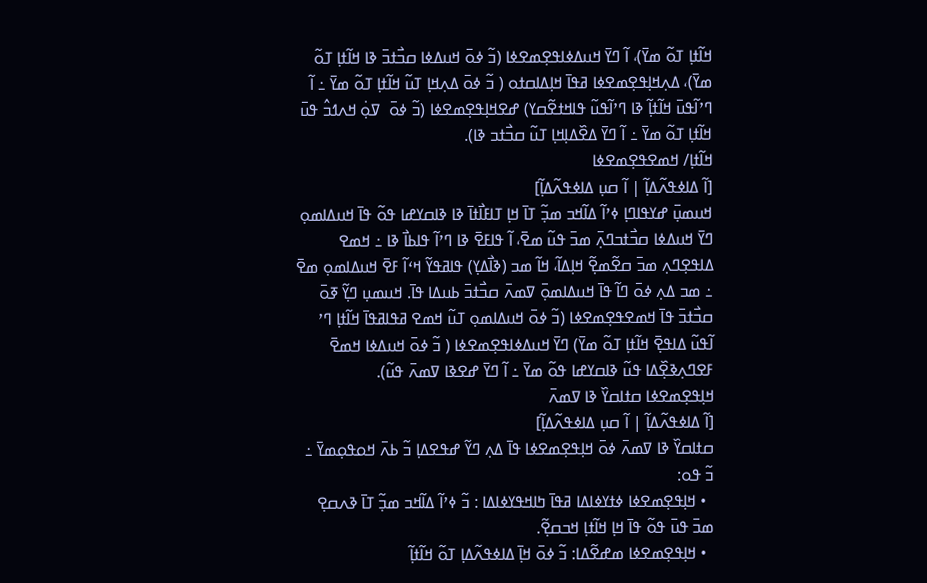ߞߊ߬ߙߊ߲ ߠߋ߬ ߘߌ߫)، ߊ߬ ߣߌ߫ ߞߎߡߦߊߟߐ߲ߘߐߦߊ (ߏ߬ ߦߋ߫ ߞߎߡߦߊ ߛߏ߯ߙߏ߫ ߢߊ ߞߊ߬ߙߊ߲ ߠߋ߬ ߘߌ߫)، ߡߍ߲ߞߊ߲ߟߐ߲ߘߐߦߊ ߥߟߊ߫ ߞߊ߲ߡߊߛߙߋ ( ߏ߬ ߦߋ߫ ߡߍ߲ߞߊ߲ ߠߎ߬ ߞߊ߬ߙߊ߲ ߠߋ߬ ߘߌ߫ ߸ ߊ߬ ߣߴߊ߬ߟߎ߫ ߞߊ߬ߙߊ߲߬ ߢߊ ߣߴߊ߬ߟߎ߬ ߟߊߞߙߐ߬ߛߌ) ߝߐߞߊ߲ߟߐ߲ߘߐߦߊ (ߏ߬ ߦߋ߫  ߜߋ߲߭ ߞߍߗߏ߮ ߟߎ߫ ߞߊ߬ߙߊ߲ ߠߋ߬ ߘߌ߫ ߸ ߊ߬ ߣߌ߫ ߡߐ߰ߡߊ߲ߞߊ߲ ߠߎ߬ ߛߏ߯ߙߏ ߢߊ).
ߞߊ߬ߙߊ߲/ ߞߘߐߟߐ߲ߘߐߦߊ
[ߊ߬ ߡߊߦߟߍ߬ߡߊ߲߬ | ߊ߬ ߛߎ߲ ߡߊߦߟߍ߬ߡߊ߲߬]
ߞߎߘߎ߲߫ ߝߌߟߊߣߊ߲ ߦߴߊ߬ ߡߊ߬ߞߏ ߘߏ߲߬ ߠߊ߫ ߞߊ߲ ߠߊߓߊ߯ߙߊ߫ ߢߊ ߢߊߛߌߝߊ ߟߋ߬ ߟߊ߫ ߞߎߡߊߘߋ߲ ߣߌ߫ ߞߎߡߦߊ ߛߏ߯ߙߏߣߍ߲߫ ߘߏ߫ ߟߎ߬ ߘߐ߫، ߊ߬ ߟߊߓߐ߫ ߢߊ ߣߴߊ߬ ߟߊߕߊ߯ ߢߊ ߸ ߞߘߐ ߡߊߟߐ߲ߣߍ߲ ߘߏ߫ ߛߐ߬ߘߐ߲߬ ߞߊ߲ߡߊ߬، ߞߊ߬ ߘߏ (ߢߊ߯ߡߌ߲) ߟߊߥߟߌ߬ ߞߵߊ߬ ߓߐ߫ ߞߎߡߊߘߋ߲ ߘߐ߫ ߸ ߘߏ ߡߍ߲ ߦߋ߫ ߣߊ߬ ߟߊ߫ ߞߎߡߊߘߋ߲߫ ߜߘߍ߫ ߛߏ߯ߙߏ߫ ߕߎߡߊ ߟߊ߫. ߞߎߘߎ߲ ߣߌ߲߬ ߧߋ߫ ߛߏ߯ߙߏ߫ ߟߊ߫ ߞߘߐߟߐ߲ߘߐߦߊ (ߏ߬ ߦߋ߫ ߞߎߡߊߘߋ߲ ߠߎ߬ ߞߘߐ ߥߟߊߥߟߊ߫ ߞߊ߬ߙߊ߲ ߣߴ ߊ߬ߟߎ߬ ߡߊߟߐ߲߫ ߞߊ߬ߙߊ߲ ߠߋ߬ ߘߌ߫) ߣߌ߫ ߞߎߡߦߊߟߐ߲ߘߐߦߊ ( ߏ߬ ߦߋ߫ ߞߎߡߦߊ ߞߘߐ߫ ߓߐߣߍ߲ߢߐ߲߰ߡߊ ߟߎ߬ ߢߊߛߌߝߊ ߟߋ߬ ߘߌ߫ ߸ ߊ߬ ߣߌ߫ ߝߐߢߊ ߜߘߍ߫ ߟߎ߬).
ߞߊ߲ߟߐ߲ߘߐߦߊ ߛߙߊߛߌ߰ ߢߊ ߜߘߍ߫
[ߊ߬ ߡߊߦߟߍ߬ߡߊ߲߬ | ߊ߬ ߛߎ߲ ߡߊߦߟߍ߬ߡߊ߲߬]
ߛߙߊߛߌ߰ ߢߊ ߜߘߍ߫ ߦߋ߫ ߞߊ߲ߟߐ߲ߘߐߦߊ ߟߊ߫ ߡߍ߲ ߣߌ߬ ߝߟߐߡߊ߲ ߏ߬ ߕߍ߫ ߞߋߟߋ߲ߘߌ߫ ߸ ߏ߬ ߟߋ:
  • ߞߊ߲ߟߐ߲ߘߐߦߊ ߦߙߌߦߊߡߊ ߥߟߊ߫ ߤߊߞߟߌߦߊߡߊ : ߏ߬ ߦߴߊ߬ ߡߊ߬ߞߏ ߘߏ߲߬ ߠߊ߫ ߢߍߛߐ߲ ߘߏ߫ ߟߎ߫ ߟߋ߬ ߟߊ߫ ߞߊ߲ ߞߊ߬ߙߊ߲ ߞߏߛߐ߲߬.
  • ߞߊ߲ߟߐ߲ߘߐߦߊ ߘߝߐ߬ߡߊ: ߏ߬ ߦߋ߫ ߞߊ߲߫ ߡߊߦߟߍ߬ߡߊ߲ ߠߋ߬ ߞߊ߬ߙߊ߲߬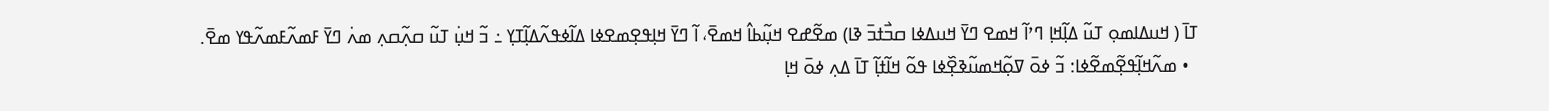ߠߊ߫ ( ߞߎߡߊߘߋ߲ ߠߎ߬ ߡߊ߲߬ߞߊ߲ ߣߴߊ߬ ߞߘߐ ߣߌ߫ ߞߎߡߦߊ ߛߏ߯ߙߏ߫ ߢߊ) ߘߐ߬ߝߐ ߞߎ߲߬ߕߊ߮ ߞߘߐ߫، ߊ߬ ߣߌ߫ ߞߊ߲ߟߐ߲ߘߐߦߊ ߡߊ߬ߦߟߍ߬ߡߊ߲߬ߠߌ߲ ߸ ߏ߬ ߞߎ߲߭ ߠߎ߬ ߛߍ߲߬ߛߍ߲ ߘߍ߭ ߣߌ߫ ߓߘߍ߬ߓߘߍ߬ߟߌ ߘߐ߫.
  • ߘߍ߬ߞߊ߲߬ߟߐ߲߬ߘߐ߬ߦߊ: ߏ߬ ߦߋ߫ ߜߋ߲߬ߞߘߎ߬ߢߐ߲߰ߦߊ ߟߋ߬ ߞߊ߬ߙߊ߲߬ ߠߊ߫ ߡߍ߲ ߦߋ߫ ߞߊ߲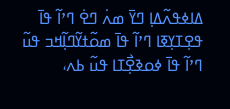ߡߊߦߟߍ߬ߡߊ߲ ߣߌ߫ ߘߍ߭ ߣߐ߭ ߣߴߊ߬ ߟߊ߫ ߟߐ߲ߠߌ߲ߧߊ ߣߴߊ߬ ߟߊ߫ ߘߋ߬ߙߌ߬ߣߊ߲߬ߞߏ ߟߎ߬ ߣߴߊ߬ ߟߊ߫ ߦߋߢߐ߲߯ߠߊ ߟߎ߬ ߕߍ،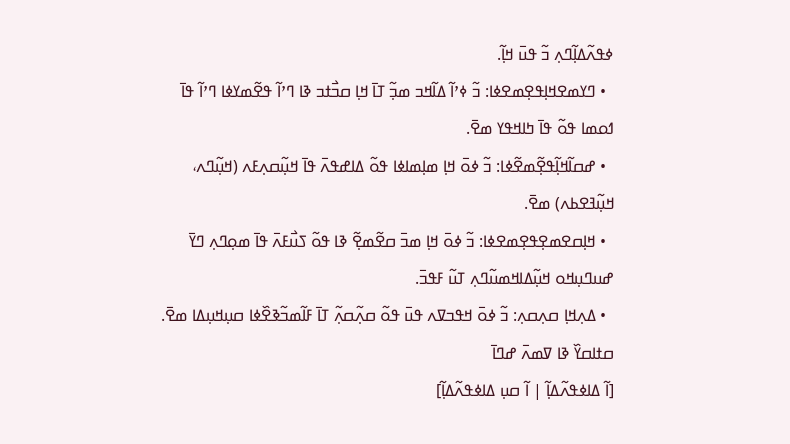ߦߟߍ߬ߡߊ߲߬ߣߍ߲ ߏ߬ ߟߎ߫ ߞߊ߲߬.
  • ߣߌߘߐߞߊ߲ߟߐ߲ߘߐߦߊ: ߏ߬ ߦߴߊ߬ ߡߊ߬ߞߏ ߘߏ߲߬ ߠߊ߫ ߞߊ߲ ߛߏ߯ߙߏ ߢߊ ߣߴߊ߬ ߟߐ߬ߘߌߦߊ ߣߴߊ߬ ߟߊ߫ ߗߋߘߊ ߟߋ߬ ߟߊ߫ ߤߊߞߟߌ ߘߐ߫.
  • ߝߛߊ߬ߞߊ߲߬ߟߐ߲߬ߘߐ߬ߦߊ: ߏ߬ ߦߋ߫ ߞߊ߲ ߘߊ߲ߘߊߦߊ ߟߋ߬ ߡߊߝߟߍ߫ ߟߊ߫ ߞߎ߲߬ߛߍ߲ߓߍ (ߞߎ߲߬ߣߍ، ߞߎ߲߬ߔߐߕߍ) ߘߐ߫.
  • ߞߊ߲ߛߐߘߐ߲ߟߐ߲ߘߐߦߊ: ߏ߬ ߦߋ߫ ߞߊ߲ ߘߏ߫ ߛߐ߬ߘߐ߲߬ ߢߊ ߟߋ߬ ߖߎ߯ߓߍ߫ ߟߊ߫ ߘߋ߲ߣߍ߲ ߣߌ߫ ߝߎߣߎ߲ߞߋ ߞߎ߲߬ߡߊߞߘߎ߬ߣߍ߲ ߠߎ߬ ߓߟߏ߫.
  • ߡߍ߲ߞߊ߲ ߛߍ߲ߛߍ߲: ߏ߬ ߦߋ߫ ߞߟߏߜߍ ߟߎ߫ ߟߋ߬ ߛߍ߲߬ߛߍ߲߬ ߠߊ߫ ߓߊ߬ߘߏ߬ߢߐ߰ߦߊ ߛߎ߲ߞߎ߲ߡߊ ߘߐ߫.
ߛߙߊߛߌ߰ ߢߊ ߜߘߍ߫ ߝߣߊ߫
[ߊ߬ ߡߊߦߟߍ߬ߡߊ߲߬ | ߊ߬ ߛߎ߲ ߡߊߦߟߍ߬ߡߊ߲߬]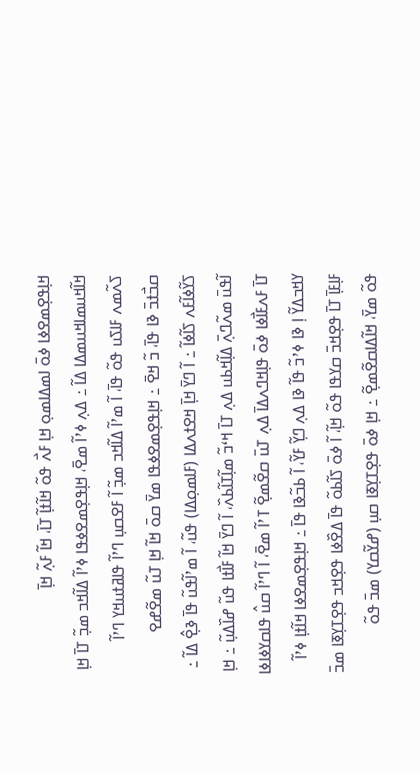ߞߊ߲ߟߐ߲ߘߐߦߊ ߦߋ߫ ߊߘߡߊߘߋ߲ ߞߊ߲ ߓߍ߯ ߟߋ߬ ߞߊ߬ߙߊ߲߬ ߠߊ߫، ߞߊ߬ ߓߍ߲߬ ߞߊ߲߫ ߞߊ߬ߞߎߘߊߞߎߘߡߊ ߡߊ߬ ߸ ߡߍ߲ ߦߴߊ߬ ߘߐ߫، ߞߊ߲ߟߐ߲ߘߐߦߟߊ ߦߴߊ߬ ߡߊ߬ߞߏ ߘߏ߲߬ ߠߊ߫ ߞߊ߲ ߖߍ߬ߘߍ ߓߊߖߎ ߟߋ߬ ߟߊ߫، ߊ߬ ߘߴߊ߬ ߡߊ߬ߞߏ ߘߏ߲߬ ߊ߬ ߓߐߛߎ߲ ߣߴߊ߬ ߟߊߥߙߎߞߌ ߣߴߊ߬ ߛߏ߯ߙߏ߫ ߢߊ ߟߊ߫، ߏ߬ ߞߐ߫ ߸ ߞߊ߲ߟߐ߲ߘߐߦߟߊ ߘߌ߫ ߛߋ߫ ߞߊ߬ ߞߊ߲ ߠߎ߬ ߘߐ߬ߝߐ ߖߌ߬ߦߊ߬ߓߍ ߖߊ߬ߦߊ߬ ߸ ߊ߬ ߣߌ߫ ߞߊ߲߫ ߞߐߙߍߡߊ (ߓߊߘߋ߲ߡߊ) ߟߎ߬، ߊ߬ ߘߴߊ߬ߟߎ߬ ߟߊ߫ ߢߐ߲߮ ߡߊ߬ ߸ ߊ߬ߟߎ߫ ߘߍ߬ߣߍ߲߫ ߡߊ߲߬ߞߕߎ ߡߍ߲ ߠߊ߫ ߞߵߏ߬ ߘߊ߲߬ߠߊ߬ߕߍ߰، ߊ߬ ߣߌ߫ ߞߊ߬ ߓߊ߯ߙߊ ߟߎ߬ ߝߊ߰ߡߎ߲߬ ߸ ߞߊ߲ ߠߊ߫ ߓߍߓߊ߯ߦߊ ߦߋ߫ ߟߊ߲ߞߣߍߡߊ߫ ߡߍ߲ ߠߎ߫ ߛߐ߬ߘߐ߲߬ ߠߴߊ߬ ߘߐ߫، ߊ߬ ߣߴߊ߬ ߛߎ߮ ߟߊߛߌߦߊߦߊ ߌߞߏߡߌ߬ ߊ߲ ߢߊ ߦߴߏ߬ ߟߊ߬ ߢߊ ߡߍ߲ ߣߌ߲߬ ߓߌ߬، ߊ߬ ߕߏ߬ߢߊ ߟߊ߫ ߸ ߞߊ߲ߟߐ߲ߘߐߦߊ ߞߊ߬ߙߊ߲ ߦߴߊ߬ ߓߊ߲ߓߊ߲߫ ߠߊ߫ ߟߐ߲ߞߏ߫ ߛߌߟߊ ߟߋ߬ ߞߊ߲߬، ߊ߬ ߦߋ߫ ߖߊ߬ߕߋ߬ ߟߊ߫ ߡߐ߰ߦߊ ߟߐ߲ߞߏ ߟߐ߲ߠߌ߲ߧߊ ߘߏ߫ ߟߋ߬ ߘߌ߫، ߞߊ߬ߡߊߛߐ߬ߘߐ߲߬ ߸ ߞߊ߲ ߦߋ߫ ߟߐ߲ߠߌ߲ߧߊ ߛߎ߲ (ߝߌ߬ߛߌ) ߘߏ߫ ߟߋ߬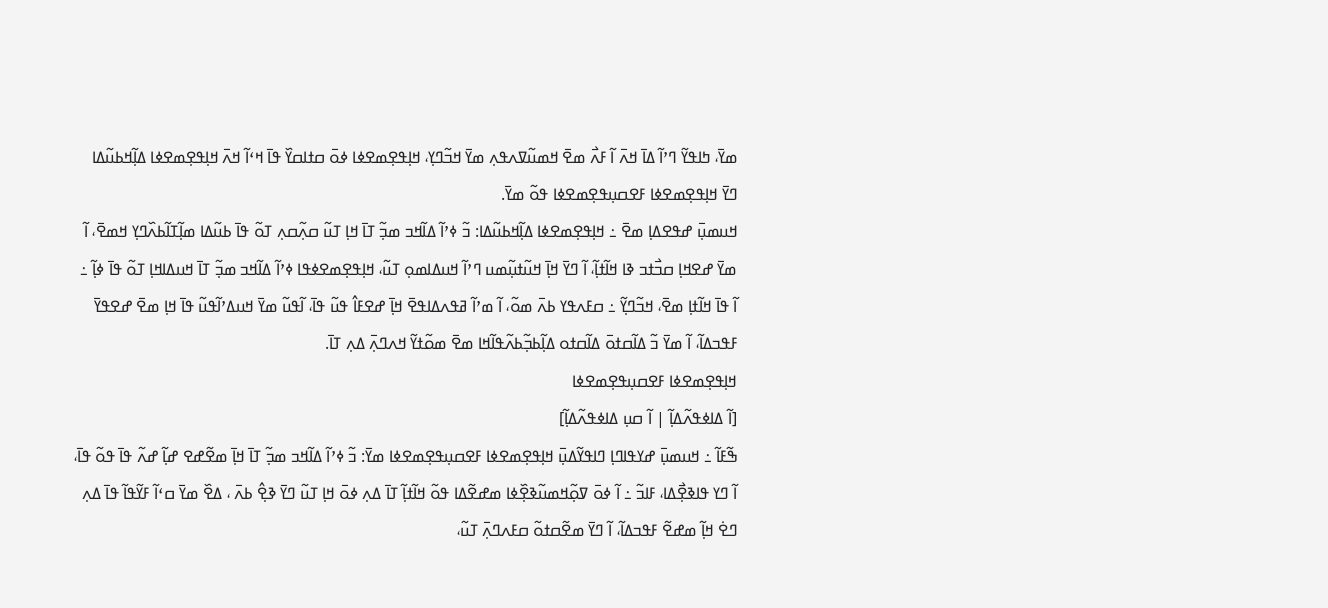ߘߌ߫، ߤߊߟߌ߬ ߣߴߊ߬ ߡߊ߫ ߞߍ߫ ߊ߬ ߓߍ߯ ߘߐ߫ ߞߘߎ߬ߜߍߟߍ߲ ߘߌ߫ ߞߏ߬ߣߌ߲، ߞߊ߲ߟߐ߲ߘߐߦߊ ߦߋ߫ ߛߙߊߛߌ߰ ߟߊ߫ ߞߵߊ߬ ߞߍ߫ ߞߊ߲ߟߐ߲ߘߐߦߊ ߡߊ߲߬ߞߕߎ߬ߡߊ ߣߌ߫ ߞߊ߲ߟߐ߲ߘߐߦߊ ߓߐߛߎ߲ߟߐ߲ߘߐߦߊ ߟߋ߬ ߘߌ߫.
ߞߎߘߎ߲߫ ߝߟߐߡߊ߲ ߘߐ߫ ߸ ߞߊ߲ߟߐ߲ߘߐߦߊ ߡߊ߲߬ߞߕߎ߬ߡߊ: ߏ߬ ߦߴߊ߬ ߡߊ߬ߞߏ ߘߏ߲߬ ߠߊ߫ ߞߊ߲ ߠߎ߬ ߛߍ߲߬ߛߍ߲ ߠߋ߬ ߟߊ߫ ߕߎ߬ߡߊ ߘߊ߲߬ߠߊ߬ߕߍ߰ߣߌ߲ ߞߘߐ߫، ߊ߬ ߘߌ߫ ߝߐߞߊ߲ ߛߏ߯ߙߏ ߢߊ ߞߊ߬ߙߊ߲߬، ߊ߬ ߣߌ߫ ߞߊ߲߫ ߞߎ߬ߙߎ߲߬ߘߎ ߣߴߊ߬ ߞߎߡߊߘߋ߲ ߠߎ߬، ߞߊ߲ߟߐ߲ߘߐߦߟߊ ߦߴߊ߬ ߡߊ߬ߞߏ ߘߏ߲߬ ߠߊ߫ ߞߎߡߊߞߊ߲ ߠߋ߬ ߟߊ߫ ߦߊ߲߬ ߸ ߊ߬ ߟߊ߫ ߞߊ߬ߙߊ߲ ߘߐ߫، ߞߏ߬ߣߌ߲߬ ߸ ߛߓߍߟߌ ߕߍ߫ ߘߋ߬، ߊ߬ ߘߴߊ߬ ߥߟߍߡߊߟߐ߫ ߞߊ߲߫ ߝߐߓߊ߮ ߟߎ߬ ߟߊ߫، ߊ߬ߟߎ߬ ߘߌ߫ ߞߎߡߴߊ߬ߟߎ߬ ߟߊ߫ ߞߊ߲ ߘߐ߫ ߝߐߟߌ߫ ߓߟߏߡߊ߬، ߊ߬ ߘߌ߫ ߏ߬ ߡߊ߬ߛߙߋ߫ ߡߊ߬ߛߙߋ ߡߊ߲߬ߕߏ߲߬ߕߍ߬ߟߊ߬ߞߊ ߘߐ߫ ߘߋ߬ߙߌ߬ ߞߍߣߍ߲߫ ߡߍ߲ ߠߊ߫.
ߞߊ߲ߟߐ߲ߘߐߦߊ ߓߐߛߎ߲ߟߐ߲ߘߐߦߊ
[ߊ߬ ߡߊߦߟߍ߬ߡߊ߲߬ | ߊ߬ ߛߎ߲ ߡߊߦߟߍ߬ߡߊ߲߬]
ߒ߬ߓߊ߬ ߸ ߞߎߘߎ߲߫ ߝߌߟߊߣߊ߲ ߣߊߟߌ߬ߡߎ߲߫ ߞߊ߲ߟߐ߲ߘߐߦߊ ߓߐߛߎ߲ߟߐ߲ߘߐߦߊ ߘߌ߫: ߏ߬ ߦߴߊ߬ ߡߊ߬ߞߏ ߘߏ߲߬ ߠߊ߫ ߞߊ߲߫ ߘߐ߬ߝߐ ߝߊ߲߬ ߝߍ߬ ߟߊ߫ ߟߋ߬ ߟߊ߫، ߊ߬ ߣߌ ߟߊߢߐ߲߯ߡߊ، ߓߊߏ߬ ߸ ߊ߬ ߦߋ߫ ߜߋ߲߬ߞߘߎ߬ߢߐ߲߰ߦߊ ߘߝߐ߬ߡߊ ߟߋ߬ ߞߊ߬ߙߊ߲߬ ߠߊ߫ ߡߍ߲ ߦߋ߫ ߞߊ߲ ߠߎ߬ ߣߌ߫ ߢߐ߲߮ ߕߍ߫ ، ߡߐ߰ ߘߌ߫ ߛߵߊ߬ ߓߌ߬ߟߊ߬ ߟߊ߫ ߡߍ߲ ߣߐ߭ ߞߊ߲߬ ߘߝߐ߬ ߓߟߏߡߊ߬، ߊ߬ ߣߌ߫ ߘߐ߬ߛߙߋ߬ ߛߓߍߣߍ߲߫ ߠߎ߬،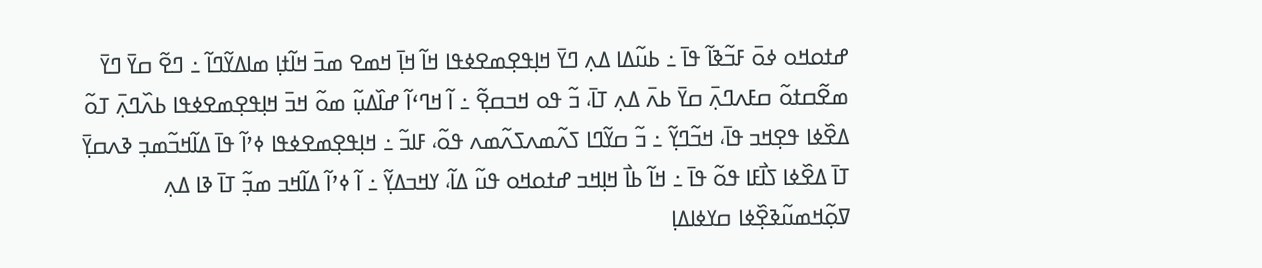ߝߙߋߞߋ ߦߋ߫ ߓߏ߬ߢߊ߬ ߟߊ߫ ߸ ߕߎ߬ߡߊ ߡߍ߲ ߣߌ߫ ߞߊ߲ߟߐ߲ߘߐߦߟߊ ߞߊ߬ ߞߊ߲߫ ߞߘߐ ߘߏ߫ ߞߊ߬ߙߊ߲ ߘߊߡߌ߬ߣߊ߬ ߸ ߣߐ߬ ߛߌ߫ ߣߌ߫ ߘߐ߬ߛߙߋ߬ ߛߓߍߣߍ߲߫ ߛߌ߫ ߕߍ߫ ߡߍ߲ ߠߊ߫، ߏ߬ ߟߋ ߞߏߛߐ߲߬ ߸ ߊ߬ ߞߣߵߊ߬ ߝߊ߰ߡߎ߲߬ ߘߋ߬ ߞߏ߫ ߞߊ߲ߟߐ߲ߘߐߦߟߊ ߕߍ߰ߣߍ߲߫ ߠߋ߬ ߡߐ߰ߦߊ ߟߐ߲ߞߏ ߟߊ߫، ߞߏ߬ߣߌ߲߬ ߸ ߏ߬ ߛߌ߬ߣߊ ߖߍ߬ߘߍߖߍ߬ߘߍ ߟߋ߬، ߓߊߏ߬ ߸ ߞߊ߲ߟߐ߲ߘߐߦߟߊ ߦߴߊ߬ ߟߊ߫ ߡߊ߬ߞߏ߬ߘߏ߲ ߢߍߛߌ߲߫ ߠߊ߫ ߡߐ߰ߦߊ ߖߊ߯ߓߊ ߟߋ߬ ߟߊ߫ ߸ ߞߊ߬ ߕߊ߯ ߞߊ߲ߞߏ ߝߙߋߞߋ ߟߎ߬ ߡߊ߬، ߌߞߏߡߌ߲߬ ߸ ߊ߬ ߦߴߊ߬ ߡߊ߬ߞߏ ߘߏ߲߬ ߠߊ߫ ߢߊ ߡߍ߲ ߜߋ߲߬ߞߘߎ߬ߢߐ߲߰ߦߊ ߛߌߦߊߡߊ߲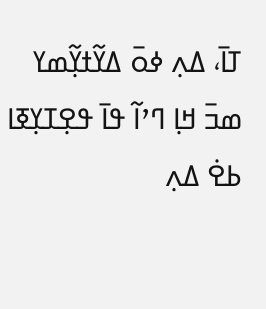ߠߊ߫، ߡߍ߲ ߦߋ߫ ߡߌ߬ߙߌ߲߬ߘߌ ߘߏ߫ ߞߊ߲ ߣߴߊ߬ ߟߊ߫ ߟߐ߲ߠߌ߲ߧߊ ߕߐ߭ ߡߍ߲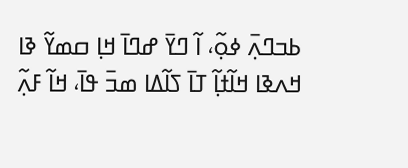ߕߏߣߍ߲߫ ߦߋ߲߬، ߊ߬ ߣߌ߫ ߝߣߊ߫ ߞߊ߲ ߛߘߌ߬ ߢߊ ߞߍߢߊ ߞߊ߬ߙߊ߲߬ ߠߊ߫ ߖߊ߬ߡߊ ߘߏ߫ ߟߊ߫، ߞߊ߬ ߓߍ߲߬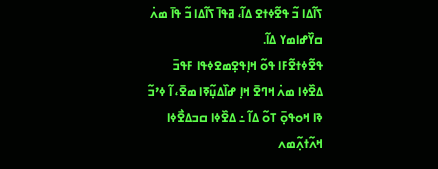ߖߊ߬ߡߊ ߏ߬ ߟߐ߬ߦߙߐ ߡߊ߬، ߥߟߊ߫ ߖߊ߬ߡߊ ߏ߬ ߟߊ߫ ߘߍ߭ ߛߌ߰ߝߊߘߌ ߡߊ߬.
ߟߐ߬ߦߙߐ߬ߓߊ ߟߋ߬ ߞߊ߲ߟߐ߲ߘߐߦߟߊ ߓߟߏ߫ ߡߐ߰ߦߊ ߘߍ߭ ߞߣߐ߫ ߞߊ߲ ߝߊ߰ߡߎ߲߬ߧߊ ߘߐ߫، ߊ߬ ߦߴߏ߬ ߢߊ ߞߋߟߋ߲߫ ߠߋ߬ ߡߊ߬ ߸ ߡߐ߰ߦߊ ߛߏߡߐ߯ߦߊ ߞߍ߬ߙߍ߲߬ߘߍ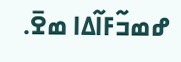ߝߘߏ߬ߓߊ߬ߡߊ ߘߐ߫.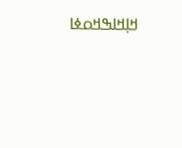ߞߊ߲ߞߊߒߞߋߦߊ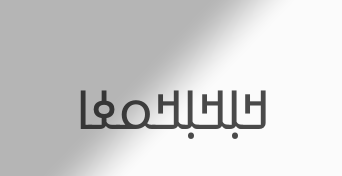ߞߊ߲ߞߊ߲ߞߋߦߊ